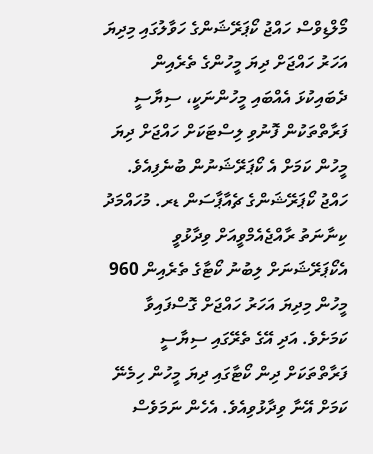މޯލްޑިވްސް ހައްޖު ކޯޕަރޭޝަންގެ ހަވާލުގައި މިދިޔަ އަހަރު ހައްޖަށް ދިޔަ މީހުންގެ ތެރެއިން ދެބައިކުޅަ އެއްބައި މީހުންނަކީ، ސިޔާސީ ފަރާތްތަކުން ފޮނުވި ލިސްޓަކަށް ހައްޖަށް ދިޔަ މީހުން ކަމަށް އެ ކޯޕަރޭޝަނުން ބުނެފިއެވެ.
ހައްޖު ކޯޕަރޭޝަންގެ ޗެއާޕާސަން ޑރ. މުހައްމަދު ކިނާނަތު ރާއްޖެއެމްވީއަށް ވިދާޅުވީ އެކޯޕަރޭޝަނަށް ލިބުނު ކޯޓާގެ ތެރެއިން 960 މީހުން މިދިޔަ އަހަރު ހައްޖަށް ގޮސްފައިވާ ކަމަށެވެ. އަދި އޭގެ ތެރޭގައި ސިޔާސީ ފަރާތްތަކަށް ދިން ކޯޓާގައި ދިޔަ މީހުން ހިމެނޭ ކަމަށް އޭނާ ވިދާޅުވިއެވެ. އެހެން ނަމަވެސް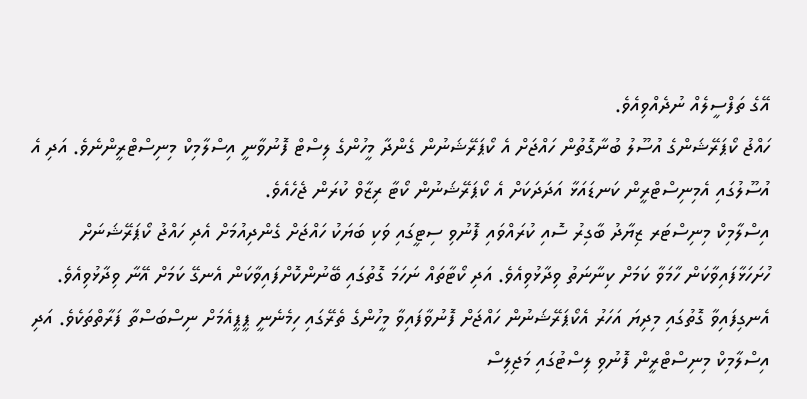އޭގެ ތަފްސީލެއް ނުދެއްވިއެވެ.
ހައްޖު ކޯޕަރޭޝަންގެ އުސޫލު ބުނާގޮތުން ހައްޖަށް އެ ކޯޕަރޭޝަނުން ގެންދާ މީހުންގެ ލިސްޓް ފޮނުވާނީ އިސްލާމިކް މިނިސްޓްރީންނެވެ. އަދި އެ އުސޫލުގައި އެމިނިސްޓްރީން ކަނޑައަޅާ އަދަދަކަށް އެ ކޯޕަރޭޝަނުން ކޯޓާ ރިޒާވް ކުރަން ޖެހެއެވެ.
އިސްލާމިކް މިނިސްޓަރ ޒިޔާދު ބާގިރު ސޮއި ކުރައްވައި ފޮނުވި ސިޓީގައި ވަކި ބަޔަކު ހައްޖަށް ގެންދިއުމަށް އެދި ހައްޖު ކޯޕަރޭޝަނަށް ހުށަހަޅާފައިވާކަން ހާމަވާ ކަމަށް ކިނާނަތު ވިދާޅުވިއެވެ. އަދި ކޯޓާތައް ނަހަމަ ގޮތުގައި ބޭނުންކޮށްފައިވާކަން އެނގޭ ކަމަށް އޭނާ ވިދާޅުވިއެވެ.
އެނގިފައިވާ ގޮތުގައި މިދިޔަ އަހަރު އެކޯޕަރޭޝަނުން ހައްޖަށް ފޮނުވާފައިވާ މީހުންގެ ތެރޭގައި ހިމެނެނީ ޕީޕީއެމަށް ނިސްބަސްތާ ފަރާތްތަކެވެ. އަދި އިސްލާމިކް މިނިސްޓްރީން ފޮނުވި ލިސްޓުގައި މަޖިލިސް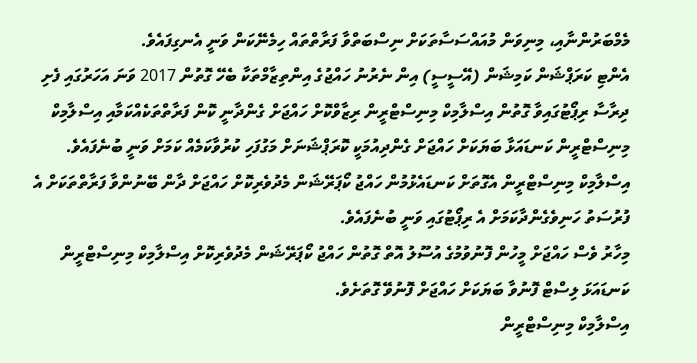މެމްބަރުންނާއި، މިނިވަން މުއައްސަސާތަކަށް ނިސްބަތްވާ ފަރާތްތައް ހިމެނޭކަން ވަނީ އެނގިފައެވެ.
އެންޓި ކަރަޕްޝަން ކަމިޝަން (އޭސީސީ) އިން ނެރުނު ހައްޖުގެ އިންތިޒާމްތަކާ ބެހޭ ގޮތުން 2017 ވަނަ އަހަރުގައި ފެށި ދިރާސާ ރިޕޯޓުގައިވާ ގޮތުން އިސްލާމިކް މިނިސްޓްރީން ރިޒާވްކޮށް ހައްޖަށް ގެންދާނީ ކޮން ފަރާތްތަކެއްކަމާއި އިސްލާމިކް މިނިސްޓްރީން ކަނޑައަޅާ ބަޔަކަށް ހައްޖަށް ގެންދިއުމަކީ ކޮރަޕްޝަނަށް މަގުފަހި ކުރުވާކަމެއް ކަމަށް ވަނީ ބުނެފައެވެ. އިސްލާމިކް މިނިސްޓްރީން އެގޮތަށް ކަނޑައެޅުމުން ހައްޖު ކޯޕަރޭޝަން މެދުވެރިކޮށް ހައްޖަށް ދާން ބޭނުންވާ ފަރާތްތަކަށް އެ ފުރުސަތު ހަނިވެގެންދާކަމަށް އެ ރިޕޯޓުގައި ވަނީ ބުނެފައެވެ.
މިހާރު ވެސް ހައްޖަށް މީހުން ފޮނުވުމުގެ އުސޫލު އޮތް ގޮތުން ހައްޖު ކޯޕަރޭޝަން މެދުވެރިކޮށް އިސްލާމިކް މިނިސްޓްރީން ކަނޑައަޅަ ލިސްޓް ފޮނުވާ ބަޔަކަށް ހައްޖަށް ފޮނުވޭ ގޮތަށެވެ.
އިސްލާމިކް މިނިސްޓްރީން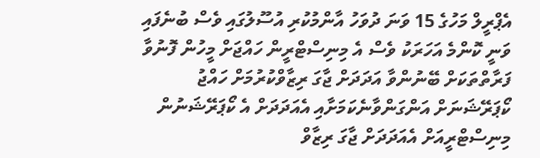އެޕްރީލް މަހުގެ 15 ވަނަ ދުވަހު އާންމުކުރި އުސޫލުގައި ވެސް ބުނެފައި ވަނީ ކޮންމެ އަހަރަކު ވެސް އެ މިނިސްޓްރީން ހައްޖަށް މީހުން ފޮނުވާ ފަރާތްތަކަށް ބޭނުންވާ އަދަދަށް ޖާގަ ރިޒާވްކުރުމަށް ހައްޖު ކޯޕަރޭޝަނަށް އަންގަންވާނެކަމަށާއި އެއަދަދަށް އެ ކޯޕަރޭޝަނުން މިނިސްޓްރީއަށް އެއަދަދަށް ޖާގަ ރިޒާވް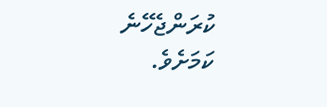ކުރަންޖެހޭނެ ކަމަށެވެ.